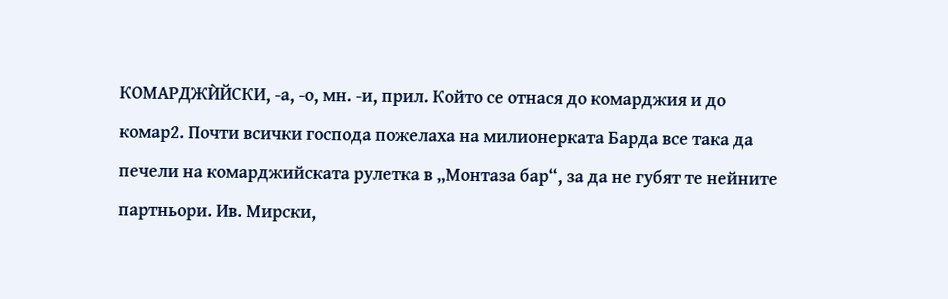КОМАРДЖЍЙСКИ, -а, -о, мн. -и, прил. Който се отнася до комарджия и до комар2. Почти всички господа пожелаха на милионерката Барда все така да печели на комарджийската рулетка в „Монтаза бар“, за да не губят те нейните партньори. Ив. Мирски,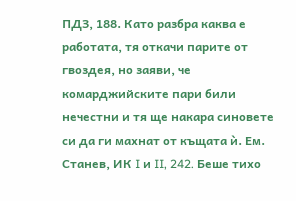ПДЗ, 188. Като разбра каква е работата, тя откачи парите от гвоздея, но заяви, че комарджийските пари били нечестни и тя ще накара синовете си да ги махнат от къщата ѝ. Ем. Станев, ИК I и II, 242. Беше тихо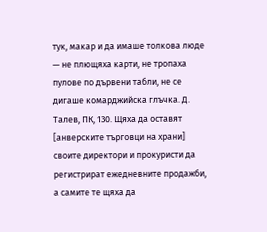тук, макар и да имаше толкова люде — не плющяха карти, не тропаха пулове по дървени табли, не се дигаше комарджийска глъчка. Д. Талев, ПК, 130. Щяха да оставят [анверските търговци на храни] своите директори и прокуристи да регистрират ежедневните продажби, а самите те щяха да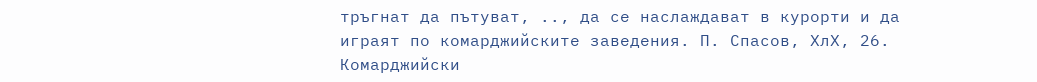тръгнат да пътуват, .., да се наслаждават в курорти и да играят по комарджийските заведения. П. Спасов, ХлХ, 26. Комарджийски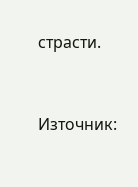страсти.


Източник: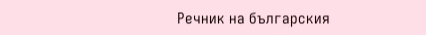Речник на българския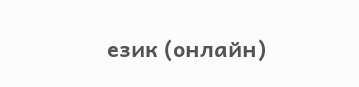език (онлайн)